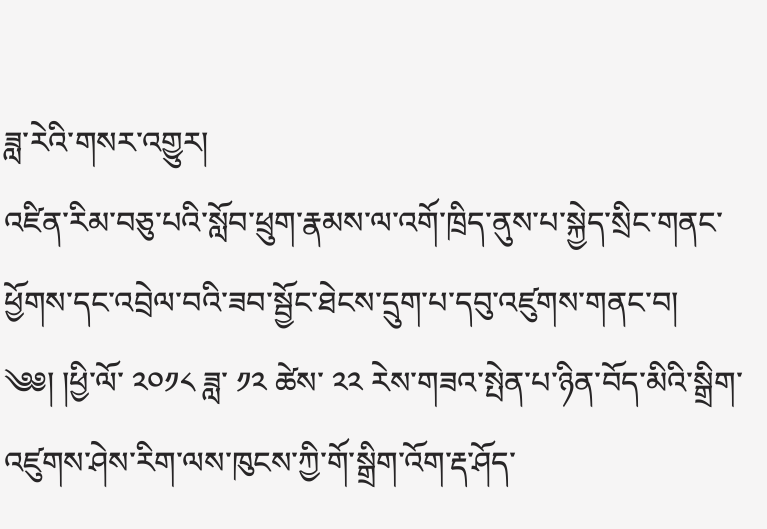ཟླ་རེའི་གསར་འགྱུར།
འཛིན་རིམ་བཅུ་པའི་སློབ་ཕྲུག་རྣམས་ལ་འགོ་ཁྲིད་ནུས་པ་སྐྱེད་སྲིང་གནང་ཕྱོགས་དང་འབྲེལ་བའི་ཟབ་སྦྱོང་ཐེངས་དྲུག་པ་དབུ་འཛུགས་གནང་བ།
༄༅། །ཕྱི་ལོ་ ༢༠༡༨ ཟླ་ ༡༢ ཚེས་ ༢༢ རེས་གཟའ་སྤེན་པ་ཉིན་བོད་མིའི་སྒྲིག་འཛུགས་ཤེས་རིག་ལས་ཁུངས་ཀྱི་གོ་སྒྲིག་འོག་རྡ་ཤོད་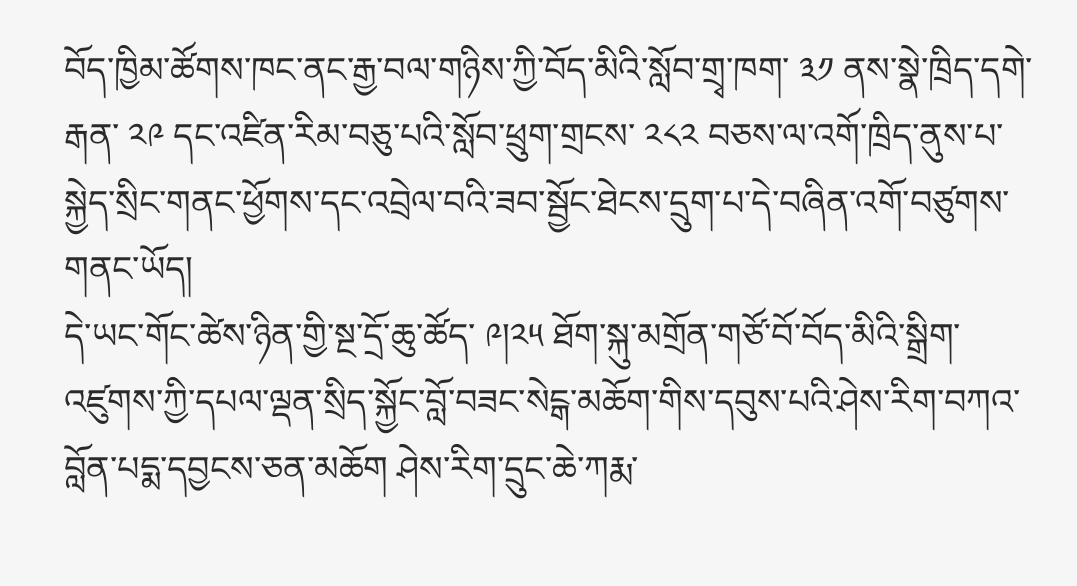བོད་ཁྱིམ་ཚོགས་ཁང་ནང་རྒྱ་བལ་གཉིས་ཀྱི་བོད་མིའི་སློབ་གྲྭ་ཁག་ ༣༡ ནས་སྣེ་ཁྲིད་དགེ་རྒན་ ༢༩ དང་འཛིན་རིམ་བཅུ་པའི་སློབ་ཕྲུག་གྲངས་ ༢༨༢ བཅས་ལ་འགོ་ཁྲིད་ནུས་པ་སྐྱེད་སྲིང་གནང་ཕྱོགས་དང་འབྲེལ་བའི་ཟབ་སྦྱོང་ཐེངས་དྲུག་པ་དེ་བཞིན་འགོ་བཙུགས་གནང་ཡོད།
དེ་ཡང་གོང་ཚེས་ཉིན་གྱི་སྔ་དྲོ་ཆུ་ཚོད་ ༩།༢༥ ཐོག་སྐུ་མགྲོན་གཙོ་བོ་བོད་མིའི་སྒྲིག་འཛུགས་ཀྱི་དཔལ་ལྡན་སྲིད་སྐྱོང་བློ་བཟང་སེངྒ་མཆོག་གིས་དབུས་པའི་ཤེས་རིག་བཀའ་བློན་པདྨ་དབྱངས་ཅན་མཆོག ཤེས་རིག་དྲུང་ཆེ་ཀརྨ་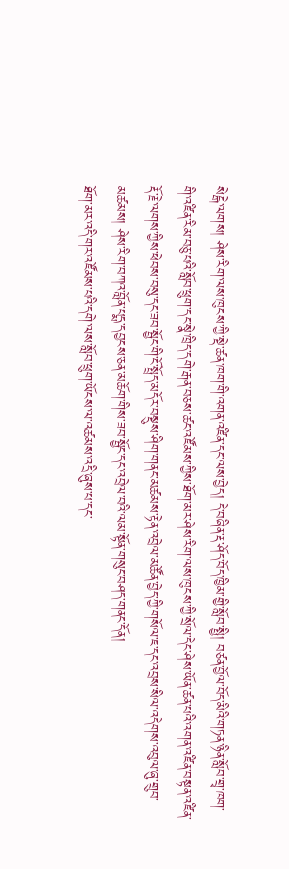སེངྒེ་ལགས། ཤེས་རིག་ལས་ཁུངས་ཀྱི་སྡེ་ཚན་ཁག་གི་འགན་འཛིན་དང་ལས་བྱེད། དེ་བཞིན་རྡ་ཤོད་བོད་ཁྱིམ་གྱི་སློབ་སྤྱི། བཙན་བྱོལ་བོད་མིའི་གཏན་ཉིན་སློབ་གྲྭ་ཁག་གི་འཛིན་རིམ་བཅུ་པའི་སློབ་ཕྲུག་དང་སྣེ་ཁྲིད་དགེ་རྒན་བཅས་ཚང་འཛོམས་ཀྱིས་ཐོག་མར་ཤེས་རིག་ལས་ཁུངས་ཀྱི་སྲོལ་དེང་ཤེས་ཡོན་ཚན་པའི་འགན་འཛིན་བསྟན་འཛིན་རྡོ་རྗེ་ལགས་ཀྱིས་ཕེབས་བསུ་དང་ཟབ་སྦྱོང་གི་ངོ་སྤྲོད་མདོར་བསྡུས་ཤིག་གནང་མཚམས་རྟེན་འབྲེལ་མཚོན་བྱེད་ཀྱི་གསོལ་ཇ་དང་འབྲས་སིལ་འདེགས་འབུལ་ཞུ་གྲུབ་མཚམས། ཤེས་རིག་བཀའ་བློན་པདྨ་དབྱངས་ཅན་མཆོག་གིས་ཟབ་སྦྱོང་དང་འབྲེལ་བའི་ལམ་སྟོན་གསུང་བཤད་གནང་དོན།
ཐོག་མར་འདི་གར་འཛོམས་པའི་དགེ་ལས་སློབ་ཕྲུག་ཡོངས་ལ་འཚམས་འདྲི་ཞུས་པ་དང་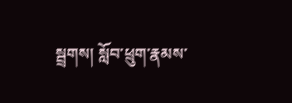སྦྲགས། སློབ་ཕྲུག་རྣམས་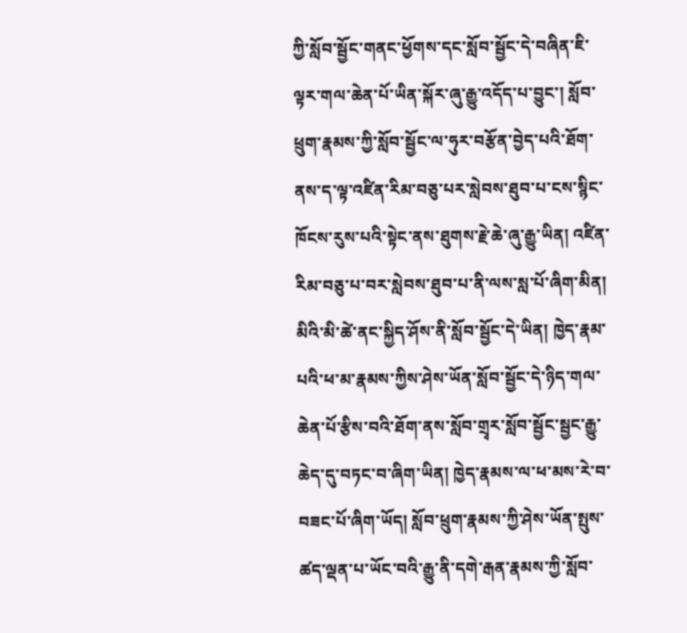ཀྱི་སློབ་སྦྱོང་གནང་ཕྱོགས་དང་སློབ་སྦྱོང་དེ་བཞིན་ཇི་ལྟར་གལ་ཆེན་པོ་ཡིན་སྐོར་ཞུ་རྒྱུ་འདོད་པ་བྱུང་། སློབ་ཕྲུག་རྣམས་ཀྱི་སློབ་སྦྱོང་ལ་ཧུར་བརྩོན་བྱེད་པའི་ཐོག་ནས་ད་ལྟ་འཛིན་རིམ་བཅུ་པར་སླེབས་ཐུབ་པ་ངས་སྙིང་ཁོངས་རུས་པའི་སྟེང་ནས་ཐུགས་རྗེ་ཆེ་ཞུ་རྒྱུ་ཡིན། འཛིན་རིམ་བཅུ་པ་བར་སླེབས་ཐུབ་པ་ནི་ལས་སླ་པོ་ཞིག་མིན།
མིའི་མི་ཚེ་ནང་སྐྱིད་ཤོས་ནི་སློབ་སྦྱོང་དེ་ཡིན། ཁྱེད་རྣམ་པའི་ཕ་མ་རྣམས་ཀྱིས་ཤེས་ཡོན་སློབ་སྦྱོང་དེ་ཉིད་གལ་ཆེན་པོ་རྩིས་བའི་ཐོག་ནས་སློབ་གྲྭར་སློབ་སྦྱོང་སྦྱང་རྒྱུ་ཆེད་དུ་བཏང་བ་ཞིག་ཡིན། ཁྱེད་རྣམས་ལ་ཕ་མས་རེ་བ་བཟང་པོ་ཞིག་ཡོད། སློབ་ཕྲུག་རྣམས་ཀྱི་ཤེས་ཡོན་སྤུས་ཚད་ལྡན་པ་ཡོང་བའི་རྒྱུ་ནི་དགེ་རྒན་རྣམས་ཀྱི་སློབ་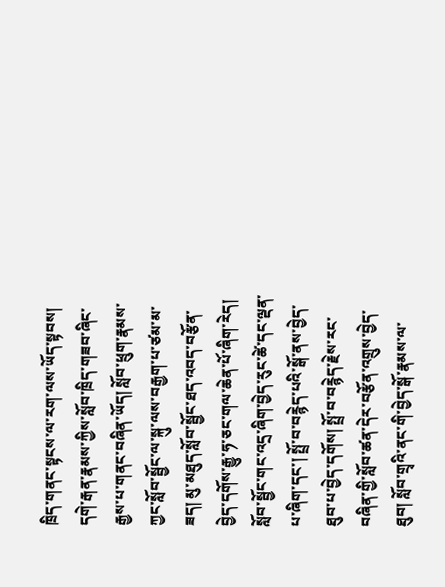ཁྲིད་གནང་སྟངས་ལ་རག་ལས་ཡོད་སྟབས། དགེ་རྒན་རྣམས་ཀྱིས་སློབ་ཁྲིད་གཟབ་ཞིང་རྒྱས་པ་གནང་བཞིན་ཡོད། སློབ་ཕྲུག་རྣམས་ཀྱང་སློབ་སྦྱོང་ལ་སྐུ་ལས་བརྒྱག་པ་ཙམ་མ་ཟད། མུ་མཐུད་སློབ་སྦྱོང་ཐད་འབད་བརྩོན་བྱེད་དགོས་རྒྱུ་ཧ་ཅང་གལ་ཆེན་པོ་ཞིག་རེད། སློབ་སྦྱོང་གང་འདྲ་ཞིག་བྱེད་རུང་ཚེ་དང་ལྡན་པ་ཞིག་དང་། སྤྲོ་བ་བརྙེད་པའི་སྒོ་ནས་བྱེད་ཐུབ་པ་བྱེད་དགོས། སྤྲོ་བ་བརྙེད་རྗེས་རང་བཞིན་གྱི་སློབ་ཚན་དེར་བརྩོན་འགྲུས་བྱེད་ཐུབ། སློབ་གྲྭའི་ནང་གི་བྱེད་སྒོ་རྣམས་ལ་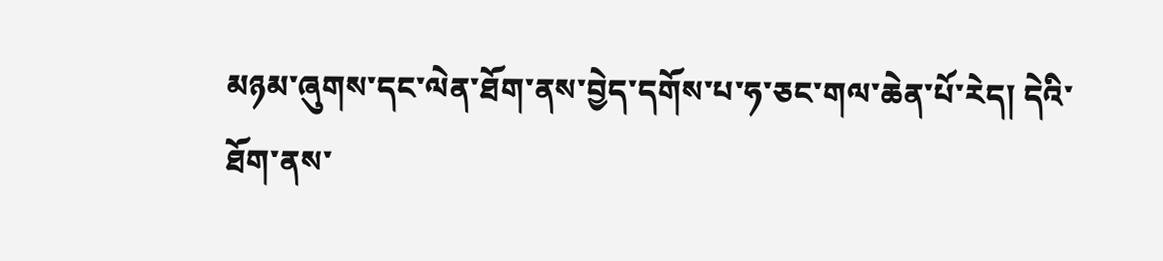མཉམ་ཞུགས་དང་ལེན་ཐོག་ནས་བྱེད་དགོས་པ་ཧ་ཅང་གལ་ཆེན་པོ་རེད། དེའི་ཐོག་ནས་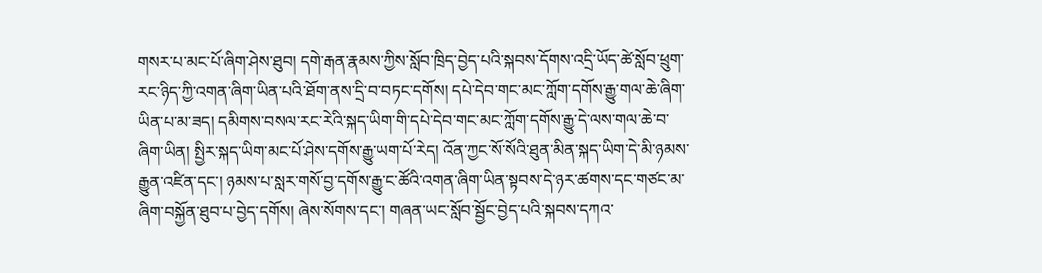གསར་པ་མང་པོ་ཞིག་ཤེས་ཐུབ། དགེ་རྒན་རྣམས་ཀྱིས་སློབ་ཁྲིད་བྱེད་པའི་སྐབས་དོགས་འདྲི་ཡོད་ཚེ་སློབ་ཕྲུག་རང་ཉིད་ཀྱི་འགན་ཞིག་ཡིན་པའི་ཐོག་ནས་དྲི་བ་བཏང་དགོས། དཔེ་དེབ་གང་མང་ཀློག་དགོས་རྒྱུ་གལ་ཆེ་ཞིག་ཡིན་པ་མ་ཟད། དམིགས་བསལ་རང་རེའི་སྐད་ཡིག་གི་དཔེ་དེབ་གང་མང་ཀློག་དགོས་རྒྱུ་དེ་ལས་གལ་ཆེ་བ་ཞིག་ཡིན། སྤྱིར་སྐད་ཡིག་མང་པོ་ཤེས་དགོས་རྒྱུ་ཡག་པོ་རེད། འོན་ཀྱང་སོ་སོའི་ཐུན་མིན་སྐད་ཡིག་དེ་མི་ཉམས་རྒྱུན་འཛིན་དང་། ཉམས་པ་སླར་གསོ་བྱ་དགོས་རྒྱུ་ང་ཚོའི་འགན་ཞིག་ཡིན་སྟབས་དེ་ཉར་ཚགས་དང་གཙང་མ་ཞིག་བསྐྱོན་ཐུབ་པ་བྱེད་དགོས། ཞེས་སོགས་དང་། གཞན་ཡང་སློབ་སྦྱོང་བྱེད་པའི་སྐབས་དཀའ་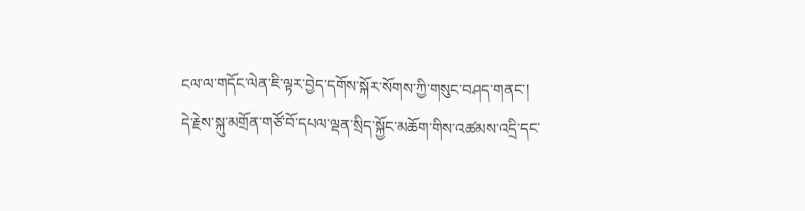ངལ་ལ་གདོང་ལེན་ཇི་ལྟར་བྱེད་དགོས་སྐོར་སོགས་ཀྱི་གསུང་བཤད་གནང་།
དེ་རྗེས་སྐུ་མགྲོན་གཙོ་བོ་དཔལ་ལྡན་སྲིད་སྐྱོང་མཆོག་གིས་འཚམས་འདྲི་དང་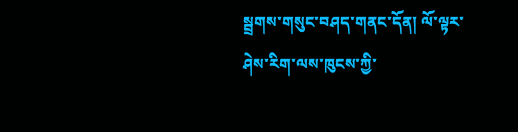སྦྲགས་གསུང་བཤད་གནང་དོན། ལོ་ལྟར་ཤེས་རིག་ལས་ཁུངས་ཀྱི་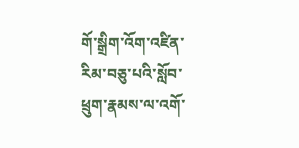གོ་སྒྲིག་འོག་འཛིན་རིམ་བཅུ་པའི་སློབ་ཕྲུག་རྣམས་ལ་འགོ་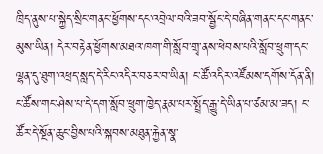ཁྲིད་ནུས་པ་སྐྱེད་སྲིང་གནང་ཕྱོགས་དང་འབྲེལ་བའི་ཟབ་སྦྱོང་དེ་བཞིན་གནང་དང་གནང་མུས་ཡིན། དེར་བརྟེན་ཕྱོགས་མཐའ་ཁག་གི་སློབ་གྲྭ་ནས་ཕེབས་པའི་སློབ་ཕྲུག་དང་ལྷན་དུ་ཐུག་འཕྲད་སླད་དེ་རིང་འདིར་བཅར་བ་ཡིན། ང་ཚོ་འདིར་འཛོམས་དགོས་དོན་ནི། ང་ཚོས་གང་ཤེས་པ་དེ་དག་སློབ་ཕྲུག་ཁྱེད་རྣམ་པར་སྤྲོད་རྒྱུ་དེ་ཡིན་པ་ཙམ་མ་ཟད། ང་ཚོར་དེ་སྔོན་ཆུང་བྱིས་པའི་སྐབས་མཐུན་རྐྱེན་སྣ་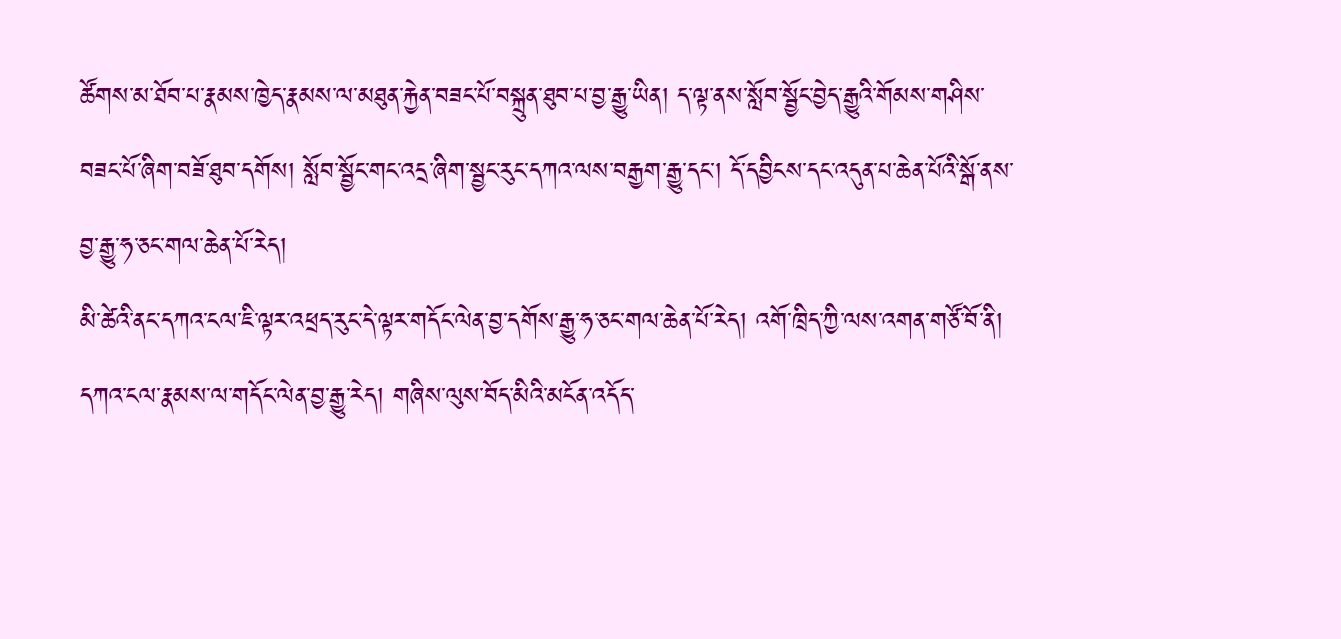ཚོགས་མ་ཐོབ་པ་རྣམས་ཁྱེད་རྣམས་ལ་མཐུན་རྐྱེན་བཟང་པོ་བསྐྲུན་ཐུབ་པ་བྱ་རྒྱུ་ཡིན། ད་ལྟ་ནས་སློབ་སྦྱོང་བྱེད་རྒྱུའི་གོམས་གཤིས་བཟང་པོ་ཞིག་བཟོ་ཐུབ་དགོས། སློབ་སྦྱོང་གང་འདྲ་ཞིག་སྦྱང་རུང་དཀའ་ལས་བརྒྱག་རྒྱུ་དང་། དོ་དབྱིངས་དང་འདུན་པ་ཆེན་པོའི་སྒོ་ནས་བྱ་རྒྱུ་ཧ་ཅང་གལ་ཆེན་པོ་རེད།
མི་ཚེའི་ནང་དཀའ་ངལ་ཇི་ལྟར་འཕྲད་རུང་དེ་ལྟར་གདོང་ལེན་བྱ་དགོས་རྒྱུ་ཧ་ཅང་གལ་ཆེན་པོ་རེད། འགོ་ཁྲིད་ཀྱི་ལས་འགན་གཙོ་བོ་ནི། དཀའ་ངལ་རྣམས་ལ་གདོང་ལེན་བྱ་རྒྱུ་རེད། གཞིས་ལུས་བོད་མིའི་མངོན་འདོད་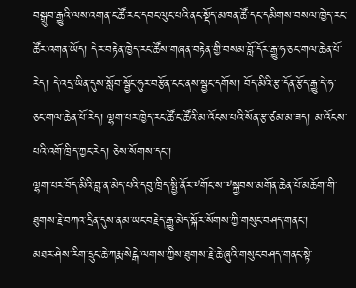བསྒྲུབ་རྒྱུའི་ལས་འགན་ང་ཚོ་རང་དབང་ལུང་པའི་ནང་སྡོད་མཁན་ཚོ་དང་དམིགས་བསལ་ཁྱེད་རང་ཚོར་འགན་ཡོད། དེར་བརྟེན་ཁྱེད་རང་ཚོས་གཞན་བརྟེན་གྱི་བསམ་བློ་དོར་རྒྱུ་ཧ་ཅང་གལ་ཆེན་པོ་རེད། དེ་འདྲ་ཡིན་དུས་སློབ་སྦྱོང་ཧུར་བརྩོན་ངང་ནས་སྦྱང་དགོས། བོད་མིའི་རྩ་དོན་རྩོད་རྒྱུ་དེ་ཧ་ཅང་གལ་ཆེན་པོ་རེད། ལྷག་པར་ཁྱེད་རང་ཚོ་ང་ཚོའི་མ་འོངས་པའི་སོན་རྩ་ཙམ་མ་ཟད། མ་འོངས་པའི་འགོ་ཁྲིད་ཀྱང་རེད། ཅེས་སོགས་དང་།
ལྷག་པར་བོད་མིའི་བླ་ན་མེད་པའི་དབུ་ཁྲིད་སྤྱི་ནོར་༸གོང་ས་༸སྐྱབས་མགོན་ཆེན་པོ་མཆོག་གི་ཐུགས་རྗེ་བཀའ་དྲིན་དུས་ནམ་ཡང་བརྗེད་རྒྱུ་མེད་སྐོར་སོགས་ཀྱི་གསུང་བཤད་གནང་།
མཐར་ཤེས་རིག་དྲུང་ཆེ་ཀརྨ་སེངྒེ་ལགས་ཀྱིས་ཐུགས་རྗེ་ཆེ་ཞུའི་གསུང་བཤད་གནང་སྟེ་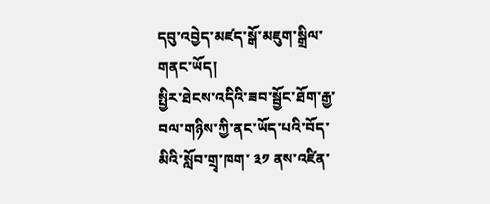དབུ་འབྱེད་མཛད་སྒོ་མཇུག་སྒྲིལ་གནང་ཡོད།
སྤྱིར་ཐེངས་འདིའི་ཟབ་སྦྱོང་ཐོག་རྒྱ་བལ་གཉིས་ཀྱི་ནང་ཡོད་པའི་བོད་མིའི་སློབ་གྲྭ་ཁག་ ༣༡ ནས་འཛིན་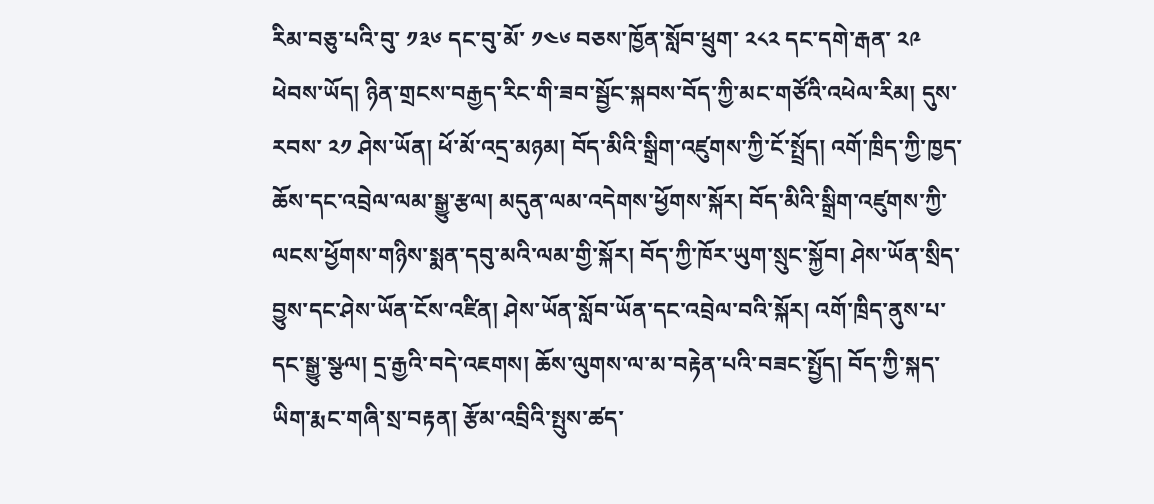རིམ་བཅུ་པའི་བུ་ ༡༣༦ དང་བུ་མོ་ ༡༤༦ བཅས་ཁྱོན་སློབ་ཕྲུག་ ༢༨༢ དང་དགེ་རྒན་ ༢༩ ཕེབས་ཡོད། ཉིན་གྲངས་བརྒྱད་རིང་གི་ཟབ་སྦྱོང་སྐབས་བོད་ཀྱི་མང་གཙོའི་འཕེལ་རིམ། དུས་རབས་ ༢༡ ཤེས་ཡོན། ཕོ་མོ་འདྲ་མཉམ། བོད་མིའི་སྒྲིག་འཛུགས་ཀྱི་ངོ་སྤྲོད། འགོ་ཁྲིད་ཀྱི་ཁྱད་ཆོས་དང་འབྲེལ་ལམ་སྒྱུ་རྩལ། མདུན་ལམ་འདེགས་ཕྱོགས་སྐོར། བོད་མིའི་སྒྲིག་འཛུགས་ཀྱི་ལངས་ཕྱོགས་གཉིས་སྨན་དབུ་མའི་ལམ་གྱི་སྐོར། བོད་ཀྱི་ཁོར་ཡུག་སྲུང་སྐྱོབ། ཤེས་ཡོན་སྲིད་བྱུས་དང་ཤེས་ཡོན་ངོས་འཛིན། ཤེས་ཡོན་སློབ་ཡོན་དང་འབྲེལ་བའི་སྐོར། འགོ་ཁྲིད་ནུས་པ་དང་སྒྱུ་སྩལ། དྲ་རྒྱའི་བདེ་འཇགས། ཆོས་ལུགས་ལ་མ་བརྟེན་པའི་བཟང་སྤྱོད། བོད་ཀྱི་སྐད་ཡིག་རྨང་གཞི་སྲ་བརྟན། རྩོམ་འབྲིའི་སྤུས་ཚད་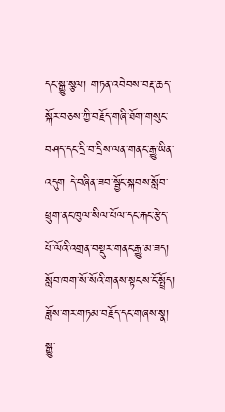དང་སྒྱུ་སྩལ། གཏན་འབེབས་བརྡ་ཆད་སྐོར་བཅས་ཀྱི་བརྗོད་གཞི་ཐོག་གསུང་བཤད་དང་དྲི་བ་དྲིས་ལན་གནང་རྒྱུ་ཡིན་འདུག དེ་བཞིན་ཟབ་སྦྱོང་སྐབས་སློབ་ཕྲུག་ནང་ཁུལ་སིལ་པོལ་དང་རྐང་རྩེད་པོ་ལོའི་འགྲན་བསྡུར་གནང་རྒྱུ་མ་ཟད། སློབ་ཁག་སོ་སོའི་གནས་སྟངས་ངོ་སྤྲོད། ཟློས་གར་གཏམ་བརྗོད་དང་གཞས་སྣ། སྒྱུ་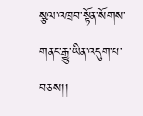སྩལ་འཁྲབ་སྟོན་སོགས་གནང་རྒྱུ་ཡིན་འདུག་པ་བཅས།།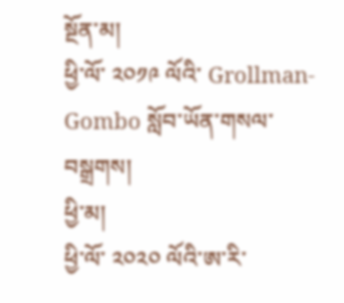སྔོན་མ།
ཕྱི་ལོ་ ༢༠༡༩ ལོའི་ Grollman-Gombo སློབ་ཡོན་གསལ་བསྒྲགས།
ཕྱི་མ།
ཕྱི་ལོ་ ༢༠༢༠ ལོའི་ཨ་རི་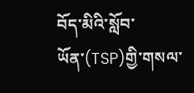བོད་མིའི་སློབ་ཡོན་(TSP)གྱི་གསལ་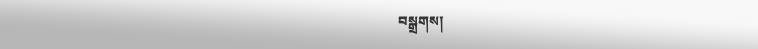བསྒྲགས།